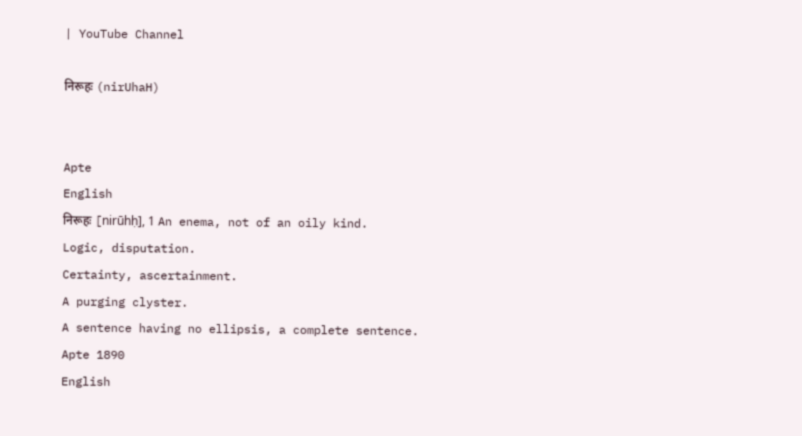| YouTube Channel

निरूहः (nirUhaH)


Apte
English
निरूहः [nirūhḥ], 1 An enema, not of an oily kind.
Logic, disputation.
Certainty, ascertainment.
A purging clyster.
A sentence having no ellipsis, a complete sentence.
Apte 1890
English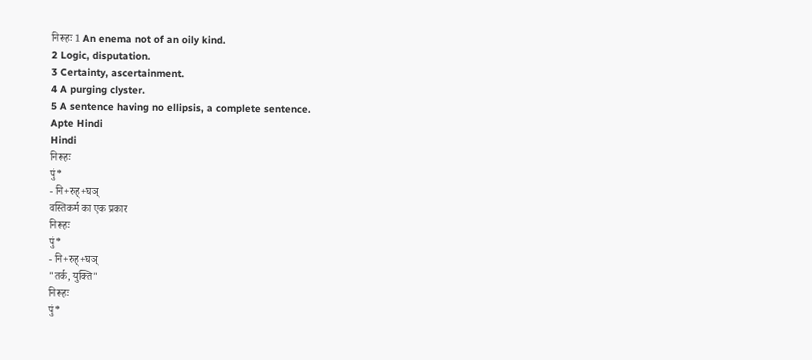निरूहः 1 An enema not of an oily kind.
2 Logic, disputation.
3 Certainty, ascertainment.
4 A purging clyster.
5 A sentence having no ellipsis, a complete sentence.
Apte Hindi
Hindi
निरूहः
पुं*
- नि+रुह्+घञ्
वस्तिकर्म का एक प्रकार
निरूहः
पुं*
- नि+रुह्+घञ्
"तर्क, युक्ति"
निरूहः
पुं*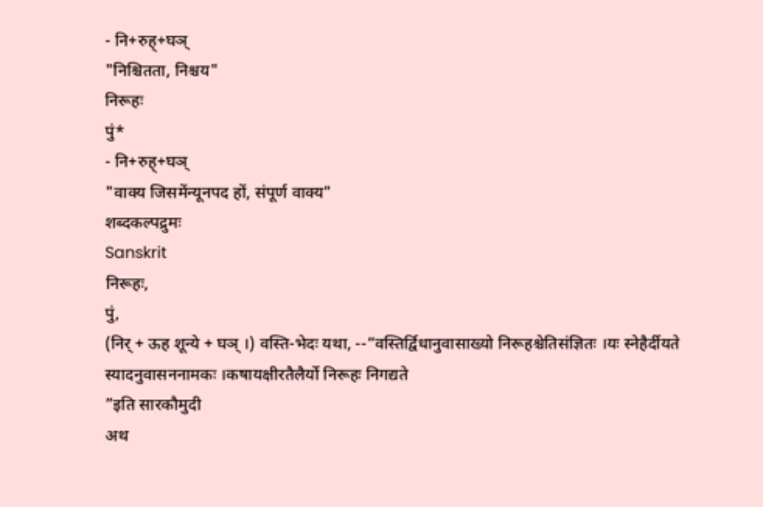- नि+रुह्+घञ्
"निश्चितता, निश्चय"
निरूहः
पुं*
- नि+रुह्+घञ्
"वाक्य जिसमेंन्यूनपद हों, संपूर्ण वाक्य"
शब्दकल्पद्रुमः
Sanskrit
निरूहः,
पुं,
(निर् + ऊह शून्ये + घञ् ।) वस्ति-भेदः यथा, --“वस्तिर्द्विधानुवासाख्यो निरूहश्चेतिसंज्ञितः ।यः स्नेहैर्दीयते स्यादनुवासननामकः ।कषायक्षीरतैलैर्यो निरूहः निगद्यते
”इति सारकौमुदी
अथ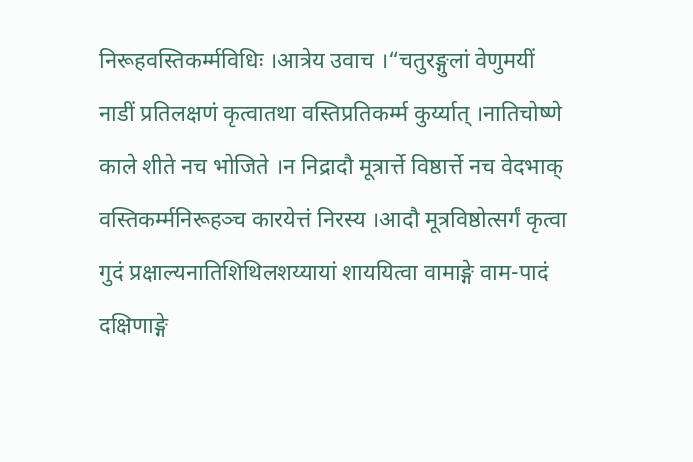निरूहवस्तिकर्म्मविधिः ।आत्रेय उवाच ।“चतुरङ्गुलां वेणुमयीं नाडीं प्रतिलक्षणं कृत्वातथा वस्तिप्रतिकर्म्म कुर्य्यात् ।नातिचोष्णे काले शीते नच भोजिते ।न निद्रादौ मूत्रार्त्ते विष्ठार्त्ते नच वेदभाक्
वस्तिकर्म्मनिरूहञ्च कारयेत्तं निरस्य ।आदौ मूत्रविष्ठोत्सर्गं कृत्वा गुदं प्रक्षाल्यनातिशिथिलशय्यायां शाययित्वा वामाङ्गे वाम-पादं दक्षिणाङ्गे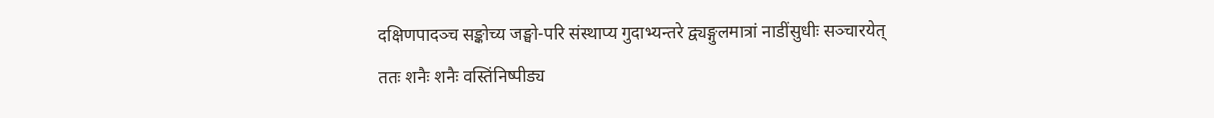दक्षिणपादञ्च सङ्कोच्य जङ्घो-परि संस्थाप्य गुदाभ्यन्तरे द्व्यङ्गुलमात्रां नाडींसुधीः सञ्चारयेत् ततः शनैः शनैः वस्तिंनिष्पीड्य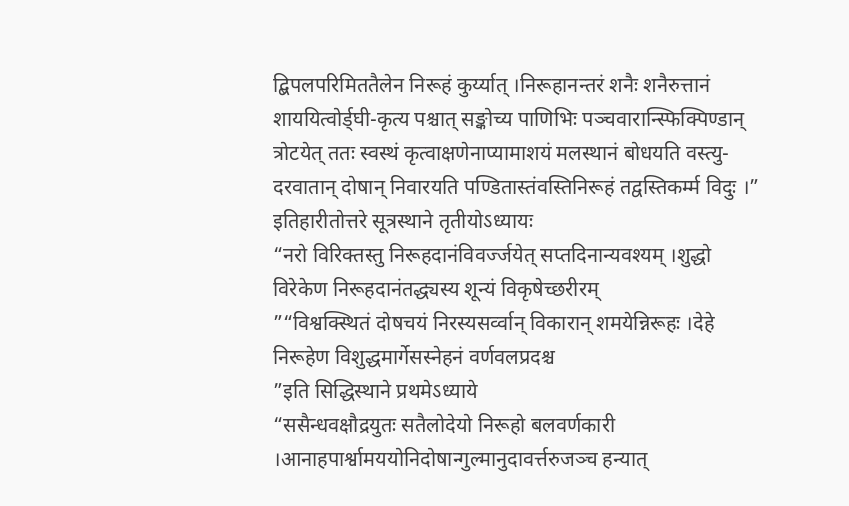द्बिपलपरिमिततैलेन निरूहं कुर्य्यात् ।निरूहानन्तरं शनैः शनैरुत्तानं शाययित्वोर्ड्घी-कृत्य पश्चात् सङ्कोच्य पाणिभिः पञ्चवारान्स्फिक्पिण्डान् त्रोटयेत् ततः स्वस्थं कृत्वाक्षणेनाप्यामाशयं मलस्थानं बोधयति वस्त्यु-दरवातान् दोषान् निवारयति पण्डितास्तंवस्तिनिरूहं तद्वस्तिकर्म्म विदुः ।” इतिहारीतोत्तरे सूत्रस्थाने तृतीयोऽध्यायः
“नरो विरिक्तस्तु निरूहदानंविवर्ज्जयेत् सप्तदिनान्यवश्यम् ।शुद्धो विरेकेण निरूहदानंतद्ध्यस्य शून्यं विकृषेच्छरीरम्
”“विश्वक्स्थितं दोषचयं निरस्यसर्व्वान् विकारान् शमयेन्निरूहः ।देहे निरूहेण विशुद्धमार्गेसस्नेहनं वर्णवलप्रदश्च
”इति सिद्धिस्थाने प्रथमेऽध्याये
“ससैन्धवक्षौद्रयुतः सतैलोदेयो निरूहो बलवर्णकारी ।आनाहपार्श्वामययोनिदोषान्गुल्मानुदावर्त्तरुजञ्च हन्यात्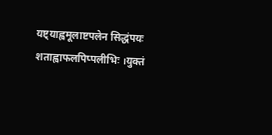यष्ट्याह्वमूलाष्टपलेन सिद्धंपयः शताह्वाफलपिप्पलीभिः ।युक्तं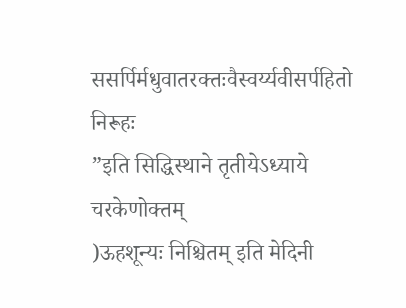ससर्पिर्मधुवातरक्तःवैस्वर्य्यवीसर्पहितो निरूहः
”इति सिद्धिस्थाने तृतीयेऽध्याये चरकेणोक्तम्
)ऊहशून्यः निश्चितम् इति मेदिनी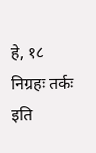हे, १८
निग्रहः तर्कः इति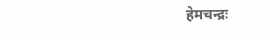हेमचन्द्रः